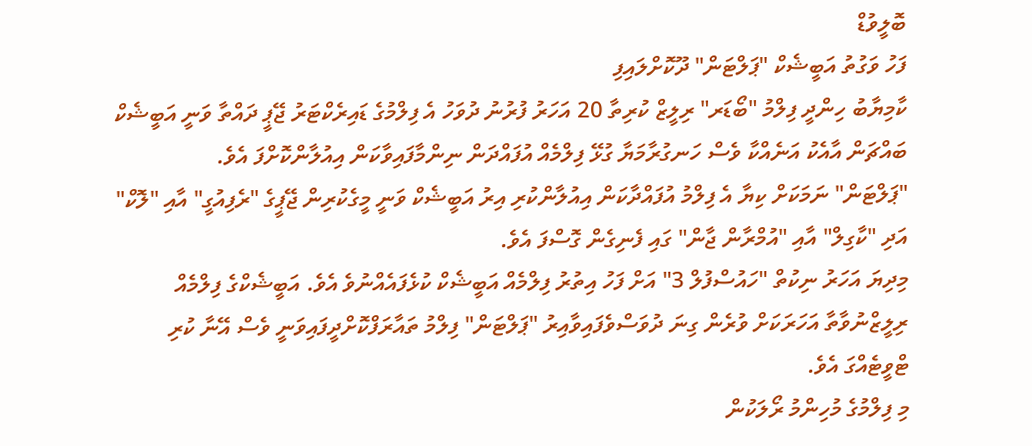ބޮލީވުޑް
ފަހު ވަގުތު އަބީޝެކް "ޕަލްޓަން" ދޫކޮށްލައިފި
ކާމިޔާބު ހިންދީ ފިލްމު "ބޯޑަރ" ރިލީޒް ކުރިތާ 20 އަހަރު ފުރުނު ދުވަހު އެ ފިލްމުގެ ޑައިރެކްޓަރު ޖޭޕީ ދައްތާ ވަނީ އަބީޝެކް ބައްޗަން އާއެކު އަނެއްކާ ވެސް ހަނގުރާމަޔާ ގުޅޭ ފިލްމެއް އުފައްދަން ނިންމާފައިވާކަން އިއުލާންކޮށްފަ އެވެ.
"ޕަލްޓަން" ނަމަކަށް ކިޔާ އެ ފިލްމު އުފައްދާކަން އިއުލާންކުރި އިރު އަބީޝެކް ވަނީ މީގެކުރިން ޖޭޕީގެ "ރެފިއުގީ" އާއި "ލޮކް" އަދި "ކާގިލް" އާއި "އުމްރާން ޖާން" ގައި ފެނިގެން ގޮސްފަ އެވެ.
މިދިޔަ އަހަރު ނިކުތް "ހައުސްފުލް 3" އަށް ފަހު އިތުރު ފިލްމެއް އަބީޝެކް ކުޅެފައެއްނުވެ އެވެ. އަބީޝެކްގެ ފިލްމެއް ރިލީޒްނުވާތާ އަހަރަކަށް ވުރެން ގިނަ ދުވަސްވެފައިވާއިރު "ޕަލްޓަން" ފިލްމު ތައާރަފްކޮށްދީފައިވަނީ ވެސް އޭނާ ކުރި ޓްވީޓެއްގަ އެވެ.
މި ފިލްމުގެ މުހިންމު ރޯލަކުން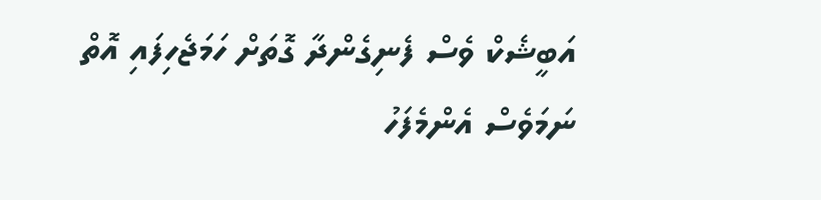އަބީޝެކް ވެސް ފެނިގެންދާ ގޮތަށް ހަމަޖެހިފައި އޮތް ނަމަވެސް އެންމެފަހު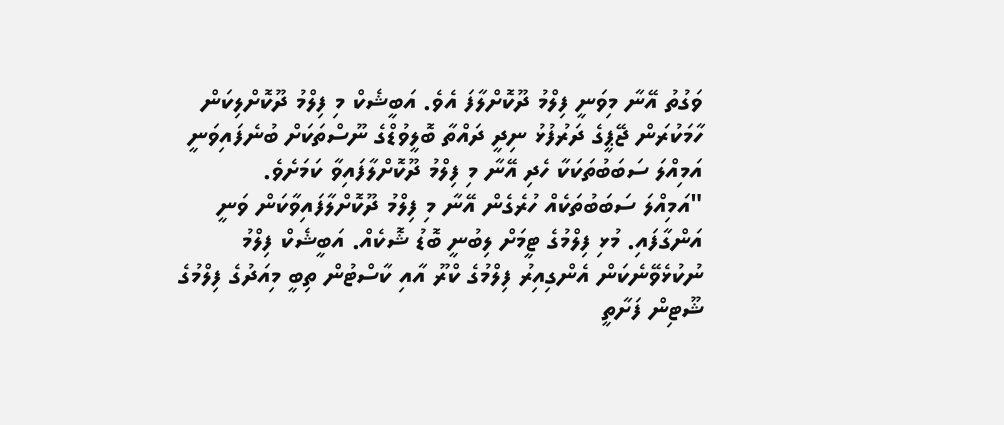ވަގުތު އޭނާ މިވަނީ ފިލްމު ދޫކޮށްލާފަ އެވެ. އަބީޝެކް މި ފިލްމު ދޫކޮށްލިކަން ހާމަކުރަން ޖޭޕީގެ ދަރުފުޅު ނިދީ ދައްތާ ބޮލީވުޑްގެ ނޫސްތަކަށް ބުނެފައިވަނީ އަމިއްލަ ސަބަބުތަކަކާ ހެދި އޭނާ މި ފިލްމު ދޫކޮށްލާފައިވާ ކަމަށެވެ.
"އަމިއްލަ ސަބަބުތަކެއް ހުރެގެން އޭނާ މި ފިލްމު ދޫކޮށްލާފައިވާކަން ވަނީ އަންގާފައި. މުޅި ފިލްމުގެ ޓީމަށް ލިބުނީ ބޮޑު ޝޮކެއް. އަބީޝެކް ފިލްމު ނުކުޅެވޭނެކަން އެންގިއިރު ފިލްމުގެ ކްރޫ އާއި ކާސްޓުން ތިބީ މިއަދުގެ ފިލްމުގެ ޝޫޓިން ފަށާތީ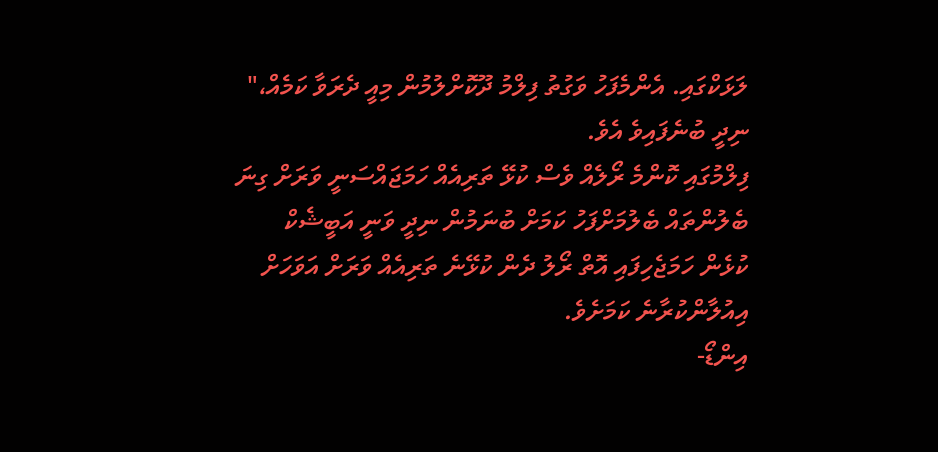ލަޅަކްގައި. އެންމެފަހު ވަގުތު ފިލްމު ދޫކޮށްލުމުން މިއީ ދެރަވާ ކަމެއް،" ނިދީ ބުނެފައިވެ އެވެ.
ފިލްމުގައި ކޮންމެ ރޯލެއް ވެސް ކުޅޭ ތަރިއެއް ހަމަޖައްސަނީ ވަރަށް ގިނަ ބެލުންތައް ބެލުމަށްފަހު ކަމަށް ބުނަމުން ނިދީ ވަނީ އަބީޝެކް ކުޅެން ހަމަޖެހިފައި އޮތް ރޯލު ދެން ކުޅޭނެ ތަރިއެއް ވަރަށް އަވަހަށް އިއުލާންކުރާނެ ކަމަށެވެ.
އިންޑޯ-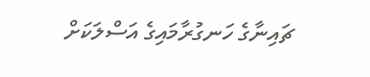ޗައިނާގެ ހަނގުރާމައިގެ އަސްލަކަށް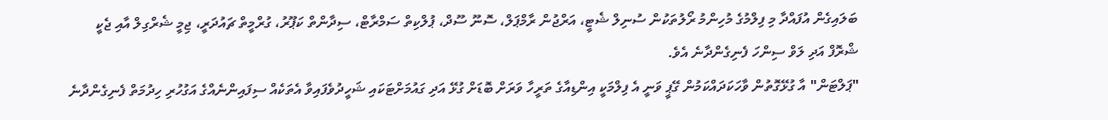ބަލައިގެން އުފައްދާ މި ފިލްމުގެ މުހިންމު ރޯލުތަކުން ސުނިލް ޝެޓީ، އަރްޖުން ރާމްޕަލް، ސޮނޫ ސޫދް، ޕުލްކިތް ސަމްރާޓް، ސިދާންތް ކަޕޫރު، ގުރްމީތް ޗައުދަރީ، ޖިމީ ޝެރްގިލް އާއި ޖެކީ ޝްރޮފް އަދި ލަވް ސިންހަ ފެނިގެންދާނެ އެވެ.
"ޕަލްޓަން" އާ ގުޅޭގޮތުން ވާހަކަދައްކަމުން ގޭޕީ ވަނީ އެ ފިލްމަކީ އިންޑިއާގެ ތަރީހާ ވަރަށް ބޮޑަށް ގުޅޭ އަދި ގައުމަށްޓަކައި ޝަހީދުވެފައިވާ އެތަކެއް ސިފައިންނެއްގެ އަގުހުރި ހިދުމަތް ފެނިގެންދާނެ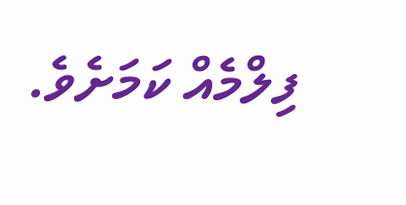ފިލްމެއް ކަމަށެވެ.